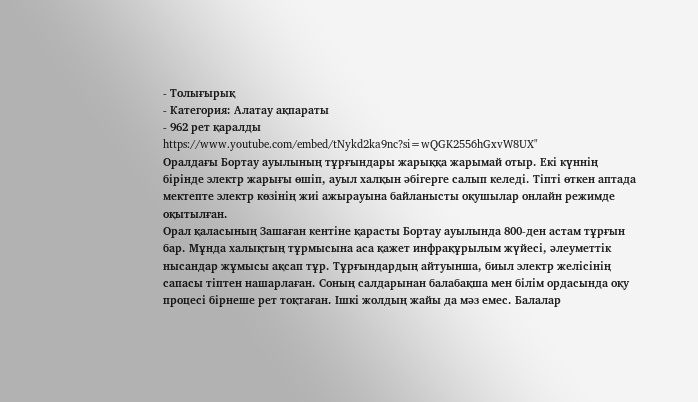- Толығырық
- Категория: Алатау ақпараты
- 962 рет қаралды
https://www.youtube.com/embed/tNykd2ka9nc?si=wQGK2556hGxvW8UX"
Оралдағы Бортау ауылының тұрғындары жарыққа жарымай отыр. Екі күннің бірінде электр жарығы өшіп, ауыл халқын әбігерге салып келеді. Тіпті өткен аптада мектепте электр көзінің жиі ажырауына байланысты оқушылар онлайн режимде оқытылған.
Орал қаласының Зашаған кентіне қарасты Бортау ауылында 800-ден астам тұрғын бар. Мұнда халықтың тұрмысына аса қажет инфрақұрылым жүйесі, әлеуметтік нысандар жұмысы ақсап тұр. Тұрғындардың айтуынша, биыл электр желісінің сапасы тіптен нашарлаған. Соның салдарынан балабақша мен білім ордасында оқу процесі бірнеше рет тоқтаған. Ішкі жолдың жайы да мәз емес. Балалар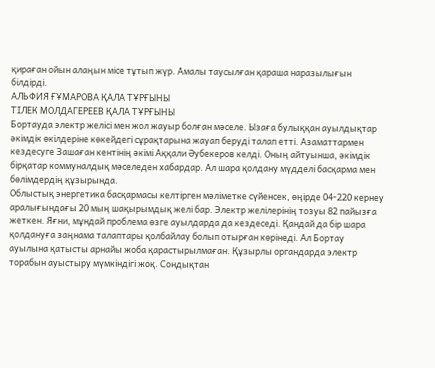қираған ойын алаңын місе тұтып жүр. Амалы таусылған қараша наразылығын білдірді.
АЛЬФИЯ ҒҰМАРОВА ҚАЛА ТҰРҒЫНЫ
ТІЛЕК МОЛДАГЕРЕЕВ ҚАЛА ТҰРҒЫНЫ
Бортауда электр желісі мен жол жауыр болған мәселе. Ызаға булыққан ауылдықтар әкімдік өкілдеріне көкейдегі сұрақтарына жауап беруді талап етті. Азаматтармен кездесуге Зашаған кентінің әкімі Аққали Әубекеров келді. Оның айтуынша, әкімдік бірқатар коммуналдық мәселеден хабардар. Ал шара қолдану мүдделі басқарма мен бөлімдердің құзырында.
Облыстық энергетика басқармасы келтірген мәліметке сүйенсек, өңірде 04-220 кернеу аралығындағы 20 мың шақырымдық желі бар. Электр желілерінің тозуы 82 пайызға жеткен. Яғни, мұндай проблема өзге ауылдарда да кездеседі. Қандай да бір шара қолдануға заңнама талаптары қолбайлау болып отырған көрінеді. Ал Бортау ауылына қатысты арнайы жоба қарастырылмаған. Құзырлы органдарда электр торабын ауыстыру мүмкіндігі жоқ. Сондықтан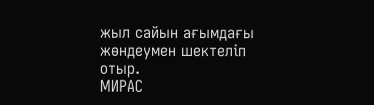жыл сайын ағымдағы жөндеумен шектеліп отыр.
МИРАС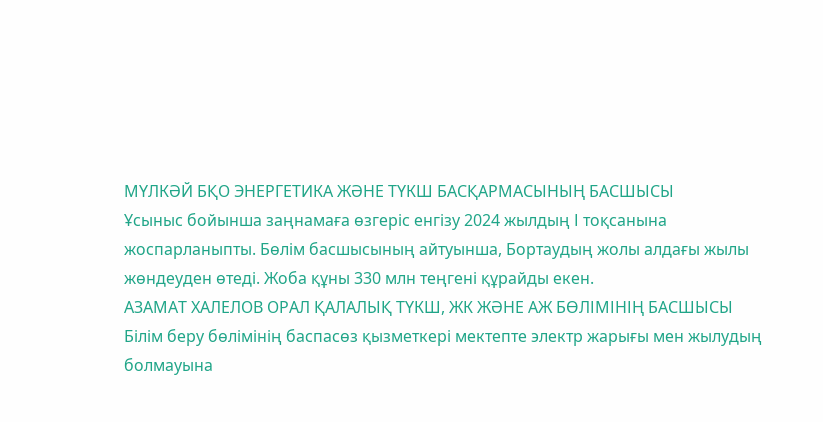МҮЛКӘЙ БҚО ЭНЕРГЕТИКА ЖӘНЕ ТҮКШ БАСҚАРМАСЫНЫҢ БАСШЫСЫ
Ұсыныс бойынша заңнамаға өзгеріс енгізу 2024 жылдың І тоқсанына жоспарланыпты. Бөлім басшысының айтуынша, Бортаудың жолы алдағы жылы жөндеуден өтеді. Жоба құны 330 млн теңгені құрайды екен.
АЗАМАТ ХАЛЕЛОВ ОРАЛ ҚАЛАЛЫҚ ТҮКШ, ЖК ЖӘНЕ АЖ БӨЛІМІНІҢ БАСШЫСЫ
Білім беру бөлімінің баспасөз қызметкері мектепте электр жарығы мен жылудың болмауына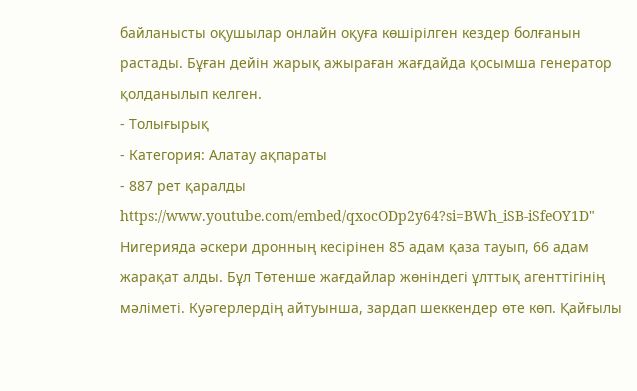байланысты оқушылар онлайн оқуға көшірілген кездер болғанын растады. Бұған дейін жарық ажыраған жағдайда қосымша генератор қолданылып келген.
- Толығырық
- Категория: Алатау ақпараты
- 887 рет қаралды
https://www.youtube.com/embed/qxocODp2y64?si=BWh_iSB-iSfeOY1D"
Нигерияда әскери дронның кесірінен 85 адам қаза тауып, 66 адам жарақат алды. Бұл Төтенше жағдайлар жөніндегі ұлттық агенттігінің мәліметі. Куәгерлердің айтуынша, зардап шеккендер өте көп. Қайғылы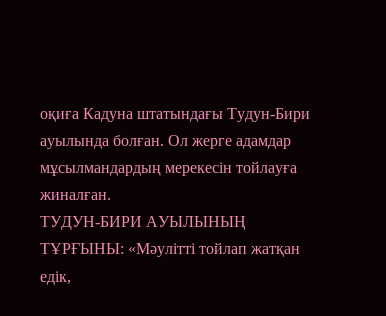оқиға Кадуна штатындағы Тудун-Бири ауылында болған. Ол жерге адамдар мұсылмандардың мерекесін тойлауға жиналған.
ТУДУН-БИРИ АУЫЛЫНЫҢ ТҰРҒЫНЫ: «Мәулітті тойлап жатқан едік,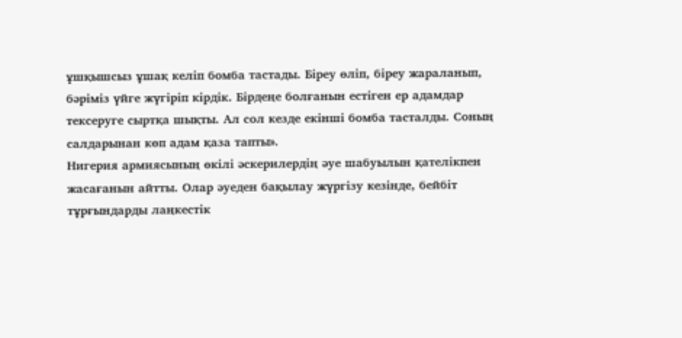ұшқышсыз ұшақ келіп бомба тастады. Біреу өліп, біреу жараланып, бәріміз үйге жүгіріп кірдік. Бірдеңе болғанын естіген ер адамдар тексеруге сыртқа шықты. Ал сол кезде екінші бомба тасталды. Соның салдарынан көп адам қаза тапты».
Нигерия армиясының өкілі әскерилердің әуе шабуылын қателікпен жасағанын айтты. Олар әуеден бақылау жүргізу кезінде, бейбіт тұрғындарды лаңкестік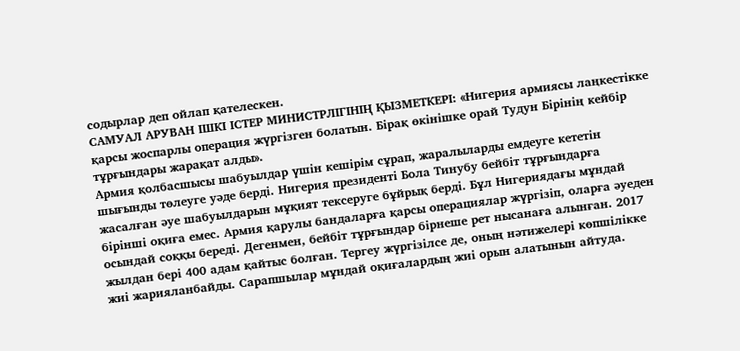содырлар деп ойлап қателескен.
САМУАЛ АРУВАН ІШКІ ІСТЕР МИНИСТРЛІГІНІҢ ҚЫЗМЕТКЕРІ: «Нигерия армиясы лаңкестікке қарсы жоспарлы операция жүргізген болатын. Бірақ өкінішке орай Тудун Бірінің кейбір тұрғындары жарақат алды».
Армия қолбасшысы шабуылдар үшін кешірім сұрап, жаралыларды емдеуге кететін шығынды төлеуге уәде берді. Нигерия президенті Бола Тинубу бейбіт тұрғындарға жасалған әуе шабуылдарын мұқият тексеруге бұйрық берді. Бұл Нигериядағы мұндай бірінші оқиға емес. Армия қарулы бандаларға қарсы операциялар жүргізіп, оларға әуеден осындай соққы береді. Дегенмен, бейбіт тұрғындар бірнеше рет нысанаға алынған. 2017 жылдан бері 400 адам қайтыс болған. Тергеу жүргізілсе де, оның нәтижелері көпшілікке жиі жарияланбайды. Сарапшылар мұндай оқиғалардың жиі орын алатынын айтуда.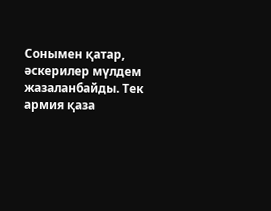Сонымен қатар, әскерилер мүлдем жазаланбайды. Тек армия қаза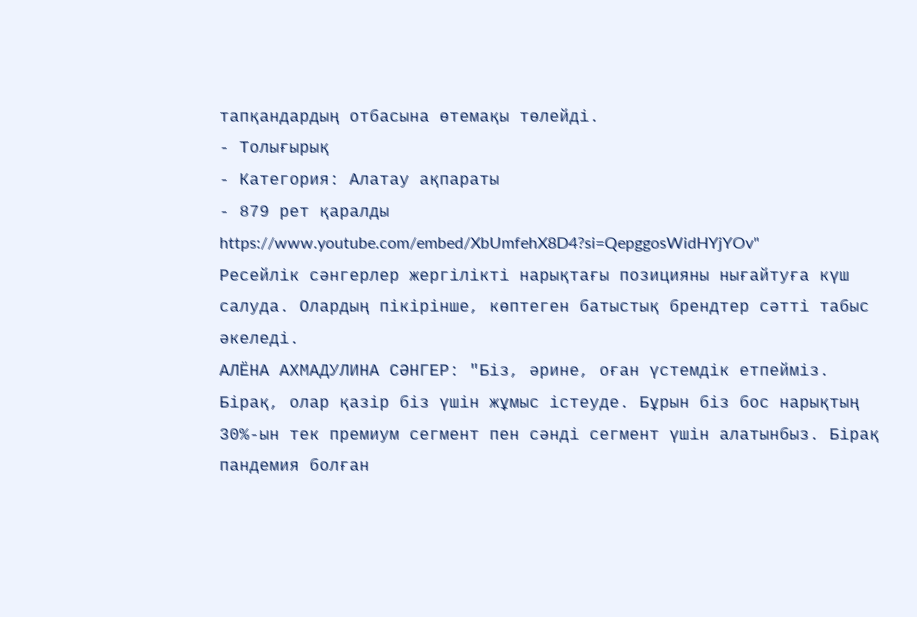тапқандардың отбасына өтемақы төлейді.
- Толығырық
- Категория: Алатау ақпараты
- 879 рет қаралды
https://www.youtube.com/embed/XbUmfehX8D4?si=QepggosWidHYjYOv"
Ресейлік сәнгерлер жергілікті нарықтағы позицияны нығайтуға күш салуда. Олардың пікірінше, көптеген батыстық брендтер сәтті табыс әкеледі.
АЛЁНА АХМАДУЛИНА СӘНГЕР: "Біз, әрине, оған үстемдік етпейміз. Бірақ, олар қазір біз үшін жұмыс істеуде. Бұрын біз бос нарықтың 30%-ын тек премиум сегмент пен сәнді сегмент үшін алатынбыз. Бірақ пандемия болған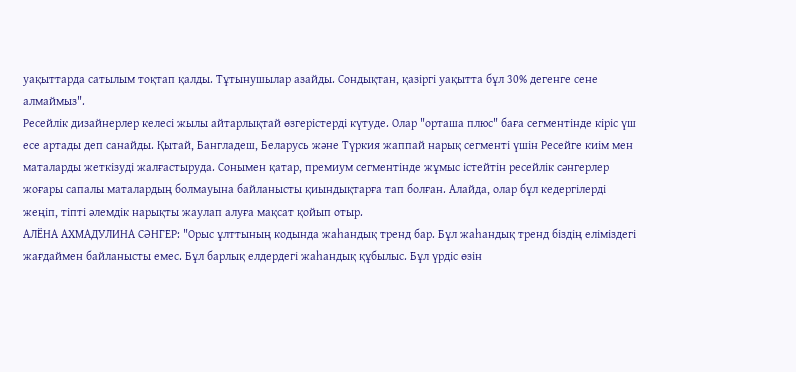уақыттарда сатылым тоқтап қалды. Тұтынушылар азайды. Сондықтан, қазіргі уақытта бұл 30% дегенге сене алмаймыз".
Ресейлік дизайнерлер келесі жылы айтарлықтай өзгерістерді күтуде. Олар "орташа плюс" баға сегментінде кіріс үш есе артады деп санайды. Қытай, Бангладеш, Беларусь және Түркия жаппай нарық сегменті үшін Ресейге киім мен маталарды жеткізуді жалғастыруда. Сонымен қатар, премиум сегментінде жұмыс істейтін ресейлік сәнгерлер жоғары сапалы маталардың болмауына байланысты қиындықтарға тап болған. Алайда, олар бұл кедергілерді жеңіп, тіпті әлемдік нарықты жаулап алуға мақсат қойып отыр.
АЛЁНА АХМАДУЛИНА СӘНГЕР: "Орыс ұлттының кодында жаһандық тренд бар. Бұл жаһандық тренд біздің еліміздегі жағдаймен байланысты емес. Бұл барлық елдердегі жаһандық құбылыс. Бұл үрдіс өзін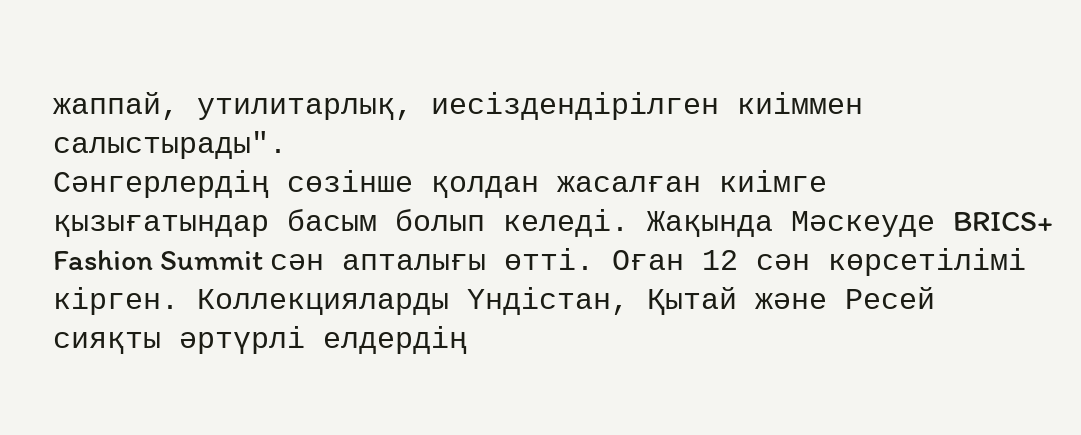жаппай, утилитарлық, иесіздендірілген киіммен салыстырады".
Сәнгерлердің сөзінше қолдан жасалған киімге қызығатындар басым болып келеді. Жақында Мәскеуде BRICS+ Fashion Summit сән апталығы өтті. Оған 12 сән көрсетілімі кірген. Коллекцияларды Үндістан, Қытай және Ресей сияқты әртүрлі елдердің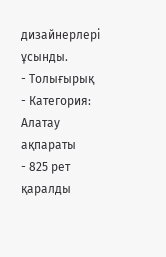дизайнерлері ұсынды.
- Толығырық
- Категория: Алатау ақпараты
- 825 рет қаралды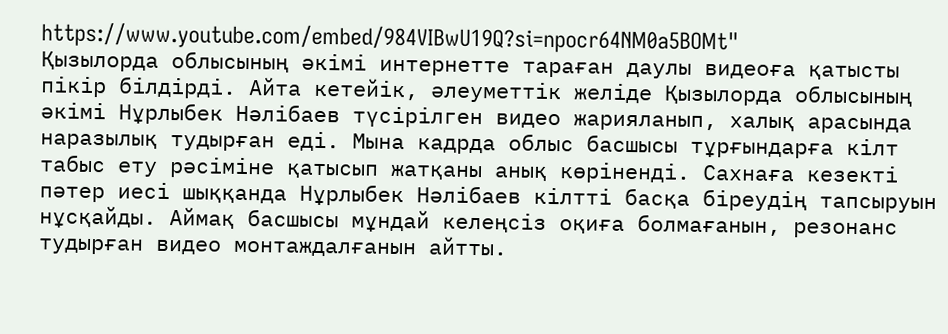https://www.youtube.com/embed/984VIBwU19Q?si=npocr64NM0a5BOMt"
Қызылорда облысының әкімі интернетте тараған даулы видеоға қатысты пікір білдірді. Айта кетейік, әлеуметтік желіде Қызылорда облысының әкімі Нұрлыбек Нәлібаев түсірілген видео жарияланып, халық арасында наразылық тудырған еді. Мына кадрда облыс басшысы тұрғындарға кілт табыс ету рәсіміне қатысып жатқаны анық көріненді. Сахнаға кезекті пәтер иесі шыққанда Нұрлыбек Нәлібаев кілтті басқа біреудің тапсыруын нұсқайды. Аймақ басшысы мұндай келеңсіз оқиға болмағанын, резонанс тудырған видео монтаждалғанын айтты.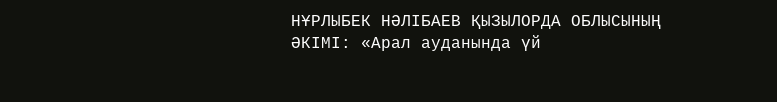НҰРЛЫБЕК НӘЛІБАЕВ ҚЫЗЫЛОРДА ОБЛЫСЫНЫҢ ӘКІМІ: «Арал ауданында үй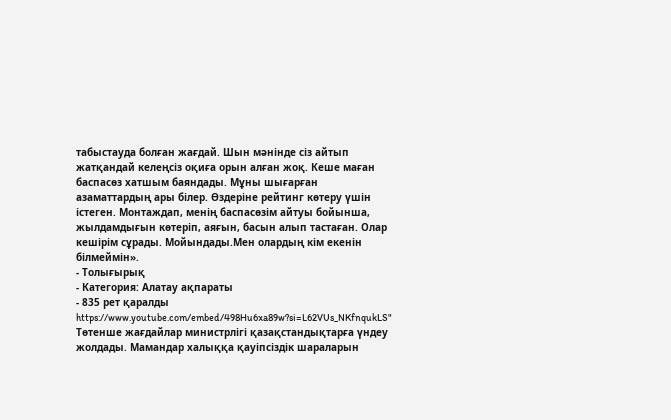табыстауда болған жағдай. Шын мәнінде сіз айтып жатқандай келеңсіз оқиға орын алған жоқ. Кеше маған баспасөз хатшым баяндады. Мұны шығарған азаматтардың ары білер. Өздеріне рейтинг көтеру үшін істеген. Монтаждап, менің баспасөзім айтуы бойынша, жылдамдығын көтеріп, аяғын, басын алып тастаған. Олар кешірім сұрады. Мойындады.Мен олардың кім екенін білмеймін».
- Толығырық
- Категория: Алатау ақпараты
- 835 рет қаралды
https://www.youtube.com/embed/498Hu6xa89w?si=L62VUs_NKfnqukLS"
Төтенше жағдайлар министрлігі қазақстандықтарға үндеу жолдады. Мамандар халыққа қауіпсіздік шараларын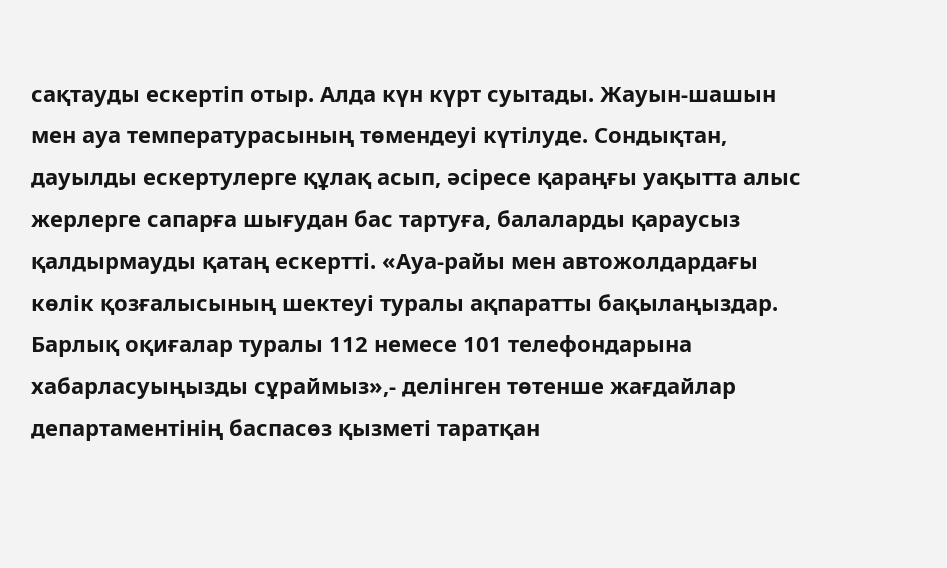сақтауды ескертіп отыр. Алда күн күрт суытады. Жауын-шашын мен ауа температурасының төмендеуі күтілуде. Сондықтан, дауылды ескертулерге құлақ асып, әсіресе қараңғы уақытта алыс жерлерге сапарға шығудан бас тартуға, балаларды қараусыз қалдырмауды қатаң ескертті. «Ауа-райы мен автожолдардағы көлік қозғалысының шектеуі туралы ақпаратты бақылаңыздар.
Барлық оқиғалар туралы 112 немесе 101 телефондарына хабарласуыңызды сұраймыз»,- делінген төтенше жағдайлар департаментінің баспасөз қызметі таратқан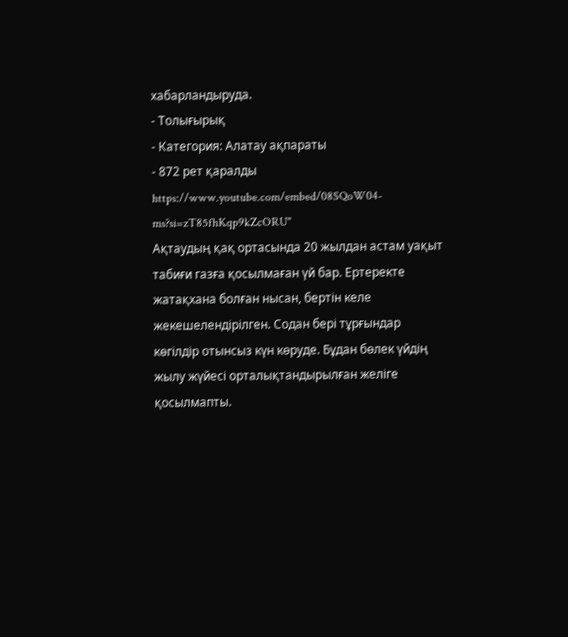хабарландыруда.
- Толығырық
- Категория: Алатау ақпараты
- 872 рет қаралды
https://www.youtube.com/embed/08SQoW04-ms?si=zT85fhKqp9kZcORU"
Ақтаудың қақ ортасында 20 жылдан астам уақыт табиғи газға қосылмаған үй бар. Ертеректе жатақхана болған нысан, бертін келе жекешелендірілген. Содан бері тұрғындар көгілдір отынсыз күн көруде. Бұдан бөлек үйдің жылу жүйесі орталықтандырылған желіге қосылмапты.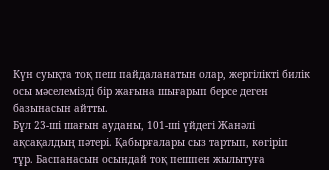Күн суықта тоқ пеш пайдаланатын олар, жергілікті билік осы мәселемізді бір жағына шығарып берсе деген базынасын айтты.
Бұл 23-ші шағын ауданы, 101-ші үйдегі Жанәлі ақсақалдың пәтері. Қабырғалары сыз тартып, көгіріп тұр. Баспанасын осындай тоқ пешпен жылытуға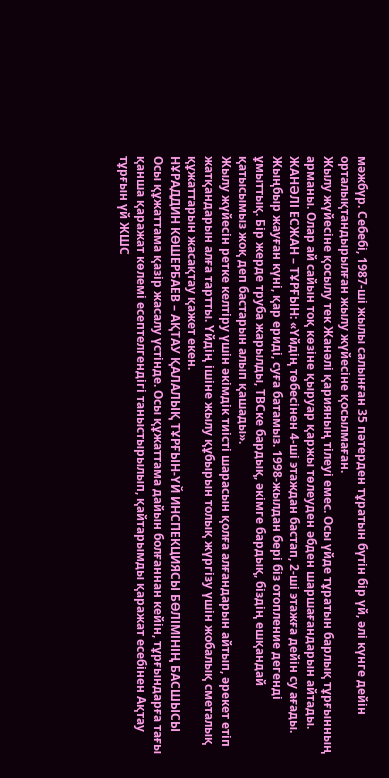мәжбүр. Себебі, 1987-ші жылы салынған 35 пәтерден тұратын бүтін бір үй, әлі күнге дейін орталықтандырылған жылу жүйесіне қосылмаған.
Жылу жүйесіне қосылу тек Жанәлі қарияның тілеуі емес. Осы үйде тұратын барлық тұрғынның арманы. Олар ай сайын тоқ көзіне қыруар қаржы төлеуден әбден шаршағандарын айтады.
ЖАНӘЛІ ЕСЖАН – ТҰРҒЫН: «Үйдің төбесінен 4-ші этаждан бастап, 2-ші этажға дейін су ағады. Жыңбыр жауған күні, қар ериді, суға батамыз. 1998-жылдан бері біз отопление дегенді ұмыттық. Бір жерде труба жарылды, ТВСке бардық, әкімге бардық, біздің ешқандай қатысымыз жоқ деп бастарын алып қашады».
Жылу жүйесін ретке келтіру үшін әкімдік тиісті шарасын қолға алғандарын айтып, әрекет етіп жатқандарын алға тартты. Үйдің ішіне жылу құбырын толық жүргізу үшін жобалық сметалық құжаттарын жасақтау қажет екен.
НҰРАДДИН КӨШЕРБАЕВ – АҚТАУ ҚАЛАЛЫҚ ТҰРҒЫН-ҮЙ ИНСПЕКЦИЯСЫ БӨЛІМІНІҢ БАСШЫСЫ Осы құжаттама қазір жасалу үстінде. Осы құжаттама дайын болғаннан кейін, тұрғындарға тағы қанша қаражат көлемі есептелгендігі таныстырылып, қайтарымды қаражат есебінен Ақтау тұрғын үй ЖШС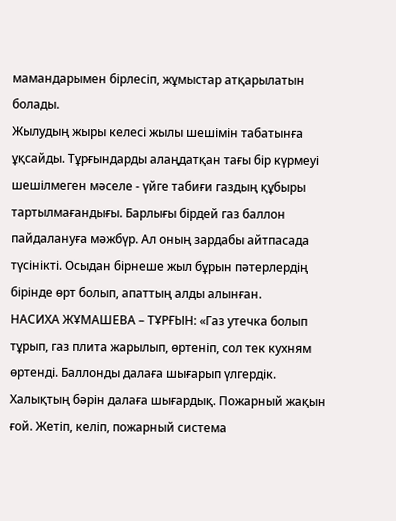мамандарымен бірлесіп, жұмыстар атқарылатын болады.
Жылудың жыры келесі жылы шешімін табатынға ұқсайды. Тұрғындарды алаңдатқан тағы бір күрмеуі шешілмеген мәселе - үйге табиғи газдың құбыры тартылмағандығы. Барлығы бірдей газ баллон пайдалануға мәжбүр. Ал оның зардабы айтпасада түсінікті. Осыдан бірнеше жыл бұрын пәтерлердің бірінде өрт болып, апаттың алды алынған.
НАСИХА ЖҰМАШЕВА – ТҰРҒЫН: «Газ утечка болып тұрып, газ плита жарылып, өртеніп, сол тек кухням өртенді. Баллонды далаға шығарып үлгердік. Халықтың бәрін далаға шығардық. Пожарный жақын ғой. Жетіп, келіп, пожарный система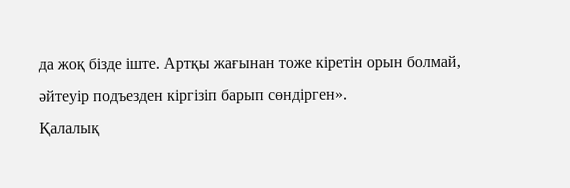да жоқ бізде іште. Артқы жағынан тоже кіретін орын болмай, әйтеуір подъезден кіргізіп барып сөндірген».
Қалалық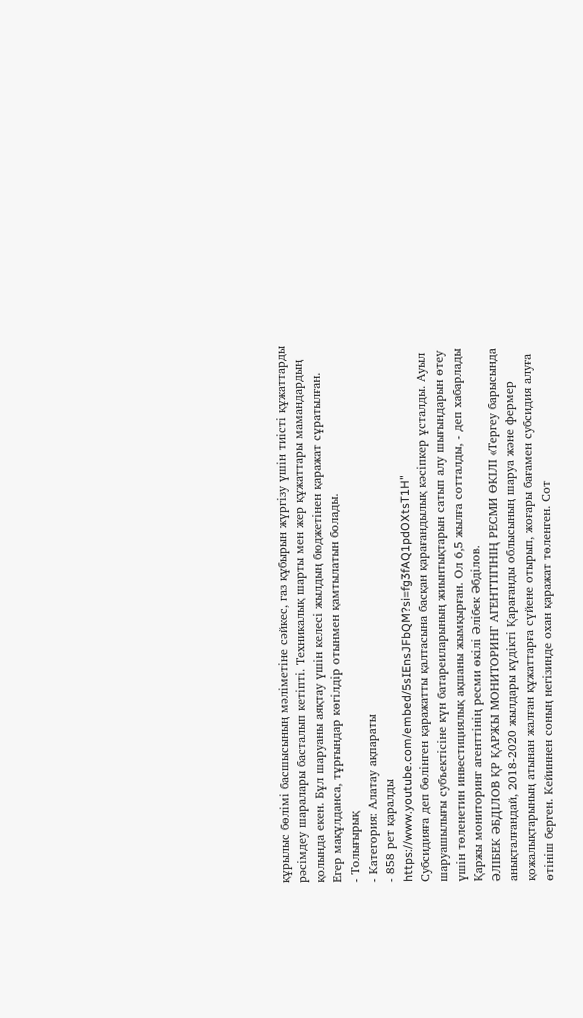құрылыс бөлімі басшысының мәліметіне сәйкес, газ құбырын жүргізу үшін тиісті құжаттарды рәсімдеу шаралары басталып кетіпті. Техникалық шарты мен жер құжаттары мамандардың қолында екен. Бұл шаруаны аяқтау үшін келесі жылдың бюджетінен қаражат сұратылған. Егер мақұлданса, тұрғындар көгілдір отынмен қамтылатын болады.
- Толығырық
- Категория: Алатау ақпараты
- 858 рет қаралды
https://www.youtube.com/embed/5sIEnsJFbQM?si=fg3fAQ1pdOXtsT1H"
Субсидияға деп бөлінген қаражатты қалтасына басқан қарағандылық кәсіпкер ұсталды. Ауыл шаруашылығы субъектісіне күн батареиларының жиынтықтарын сатып алу шығындарын өтеу үшін төленетин инвестициялық ақшаны жымқырған. Ол 6,5 жылға сотталды, - деп хабарлады Қаржы мониторинг агенттінің ресми өкілі Әлібек Әбділов.
ӘЛІБЕК ӘБДІЛОВ ҚР ҚАРЖЫ МОНИТОРИНГ АГЕНТТІГІНІҢ РЕСМИ ӨКІЛІ «Тергеу барысында анықталғандай, 2018-2020 жылдары күдікті Қарағанды облысының шаруа және фермер қожалықтарының атынан жалған құжаттарға сүйене отырып, жоғары бағамен субсидия алуға өтініш берген. Кейиннен соның негізинде охан қаражат төленген. Сот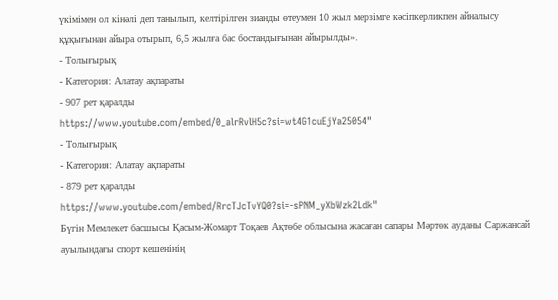үкімімен ол кінәлі деп танылып, келтірілген зианды өтеумен 10 жыл мерзімге кәсіпкерликпен айналысу құқығынан айыра отырып, 6,5 жылға бас бостандығынан айырылды».
- Толығырық
- Категория: Алатау ақпараты
- 907 рет қаралды
https://www.youtube.com/embed/0_alrRvlH5c?si=wt4G1cuEjYa25054"
- Толығырық
- Категория: Алатау ақпараты
- 879 рет қаралды
https://www.youtube.com/embed/RrcTJcTvYQ0?si=-sPNM_yXbWzk2Ldk"
Бүгін Мемлекет басшысы Қасым-Жомарт Тоқаев Ақтөбе облысына жасаған сапары Мәртөк ауданы Саржансай ауылындағы спорт кешенінің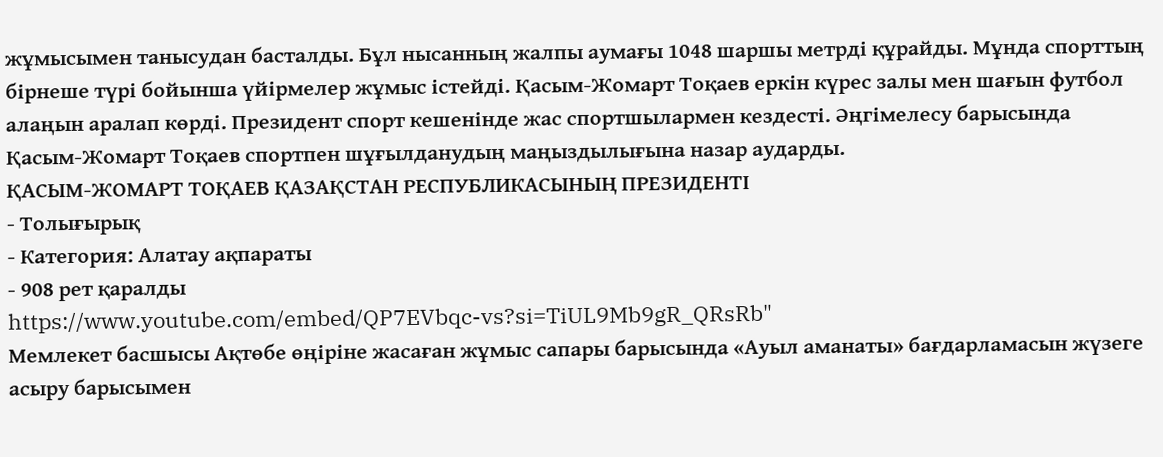жұмысымен танысудан басталды. Бұл нысанның жалпы аумағы 1048 шаршы метрді құрайды. Мұнда спорттың бірнеше түрі бойынша үйірмелер жұмыс істейді. Қасым-Жомарт Тоқаев еркін күрес залы мен шағын футбол алаңын аралап көрді. Президент спорт кешенінде жас спортшылармен кездесті. Әңгімелесу барысында Қасым-Жомарт Тоқаев спортпен шұғылданудың маңыздылығына назар аударды.
ҚАСЫМ-ЖОМАРТ ТОҚАЕВ ҚАЗАҚСТАН РЕСПУБЛИКАСЫНЫҢ ПРЕЗИДЕНТІ
- Толығырық
- Категория: Алатау ақпараты
- 908 рет қаралды
https://www.youtube.com/embed/QP7EVbqc-vs?si=TiUL9Mb9gR_QRsRb"
Мемлекет басшысы Ақтөбе өңіріне жасаған жұмыс сапары барысында «Ауыл аманаты» бағдарламасын жүзеге асыру барысымен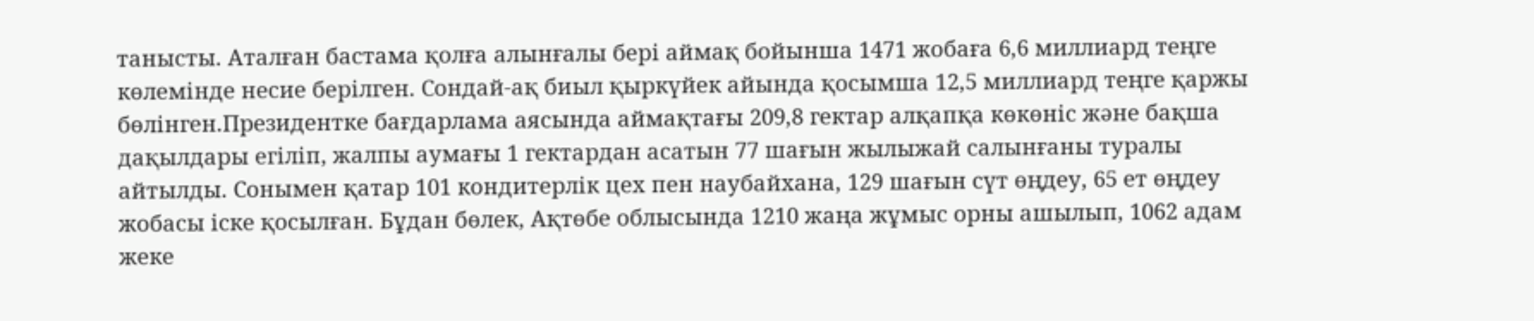танысты. Аталған бастама қолға алынғалы бері аймақ бойынша 1471 жобаға 6,6 миллиард теңге көлемінде несие берілген. Сондай-ақ биыл қыркүйек айында қосымша 12,5 миллиард теңге қаржы бөлінген.Президентке бағдарлама аясында аймақтағы 209,8 гектар алқапқа көкөніс және бақша дақылдары егіліп, жалпы аумағы 1 гектардан асатын 77 шағын жылыжай салынғаны туралы айтылды. Сонымен қатар 101 кондитерлік цех пен наубайхана, 129 шағын сүт өңдеу, 65 ет өңдеу жобасы іске қосылған. Бұдан бөлек, Ақтөбе облысында 1210 жаңа жұмыс орны ашылып, 1062 адам жеке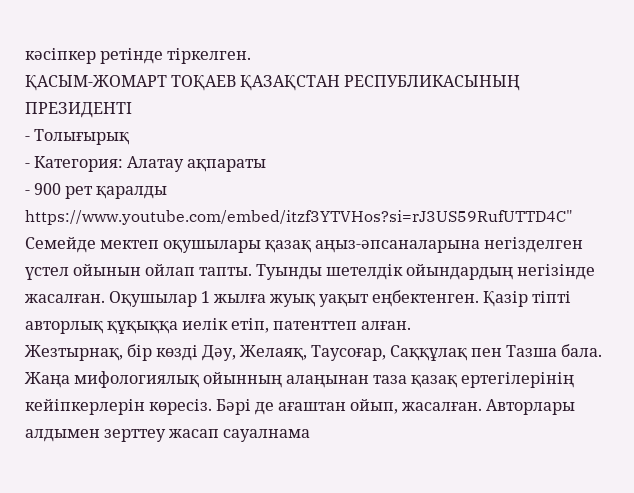кәсіпкер ретінде тіркелген.
ҚАСЫМ-ЖОМАРТ ТОҚАЕВ ҚАЗАҚСТАН РЕСПУБЛИКАСЫНЫҢ ПРЕЗИДЕНТІ
- Толығырық
- Категория: Алатау ақпараты
- 900 рет қаралды
https://www.youtube.com/embed/itzf3YTVHos?si=rJ3US59RufUTTD4C"
Семейде мектеп оқушылары қазақ аңыз-әпсаналарына негізделген үстел ойынын ойлап тапты. Туынды шетелдік ойындардың негізінде жасалған. Оқушылар 1 жылға жуық уақыт еңбектенген. Қазір тіпті авторлық құқыққа иелік етіп, патенттеп алған.
Жезтырнақ, бір көзді Дәу, Желаяқ, Таусоғар, Саққұлақ пен Тазша бала. Жаңа мифологиялық ойынның алаңынан таза қазақ ертегілерінің кейіпкерлерін көресіз. Бәрі де ағаштан ойып, жасалған. Авторлары алдымен зерттеу жасап сауалнама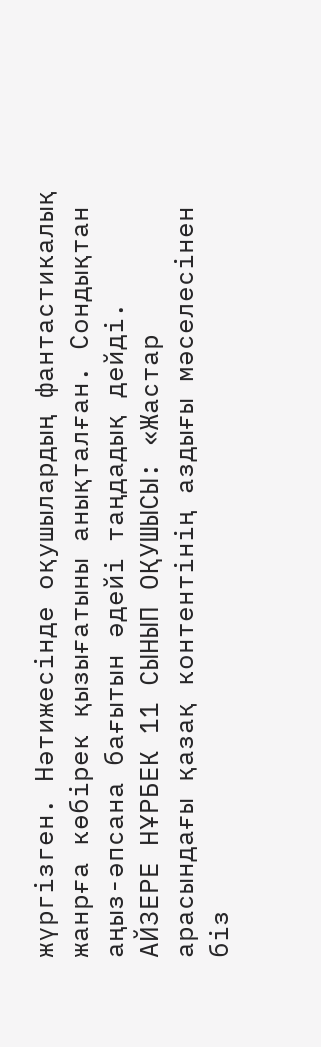жүргізген. Нәтижесінде оқушылардың фантастикалық жанрға көбірек қызығатыны анықталған. Сондықтан аңыз-әпсана бағытын әдейі таңдадық дейді.
АЙЗЕРЕ НҰРБЕК 11 СЫНЫП ОҚУШЫСЫ: «Жастар арасындағы қазақ контентінің аздығы мәселесінен біз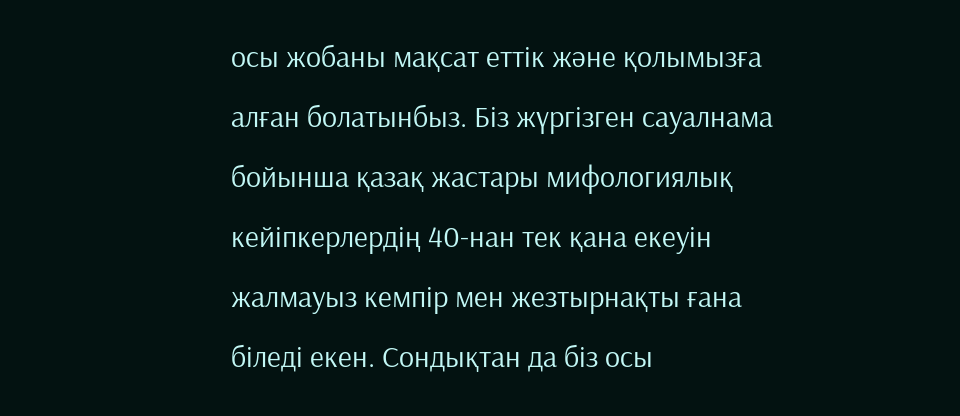осы жобаны мақсат еттік және қолымызға алған болатынбыз. Біз жүргізген сауалнама бойынша қазақ жастары мифологиялық кейіпкерлердің 40-нан тек қана екеуін жалмауыз кемпір мен жезтырнақты ғана біледі екен. Сондықтан да біз осы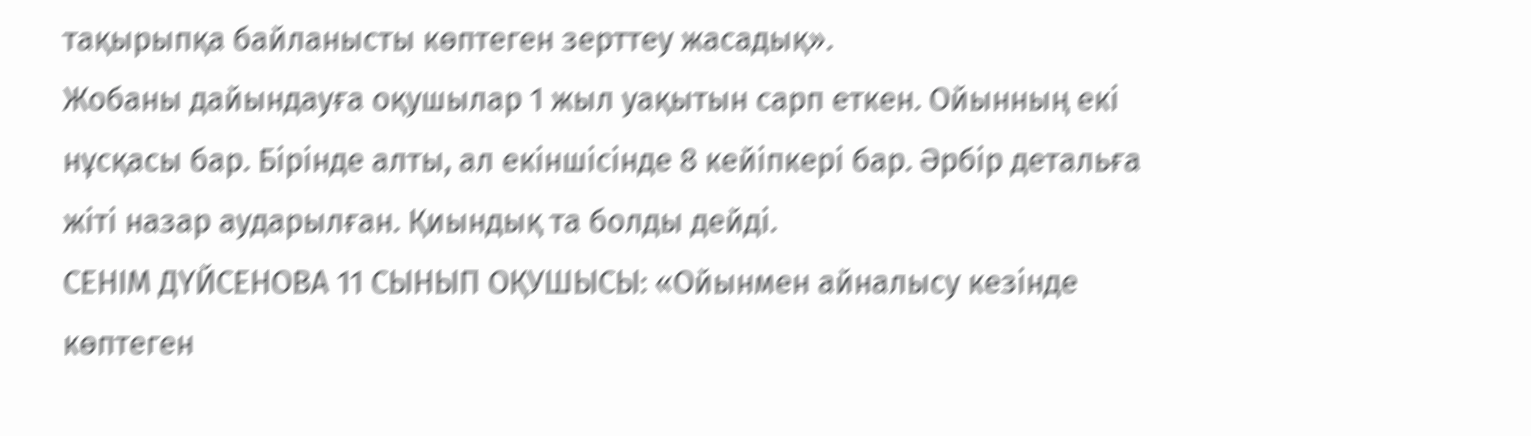тақырыпқа байланысты көптеген зерттеу жасадық».
Жобаны дайындауға оқушылар 1 жыл уақытын сарп еткен. Ойынның екі нұсқасы бар. Бірінде алты, ал екіншісінде 8 кейіпкері бар. Әрбір детальға жіті назар аударылған. Қиындық та болды дейді.
СЕНІМ ДҮЙСЕНОВА 11 СЫНЫП ОҚУШЫСЫ: «Ойынмен айналысу кезінде көптеген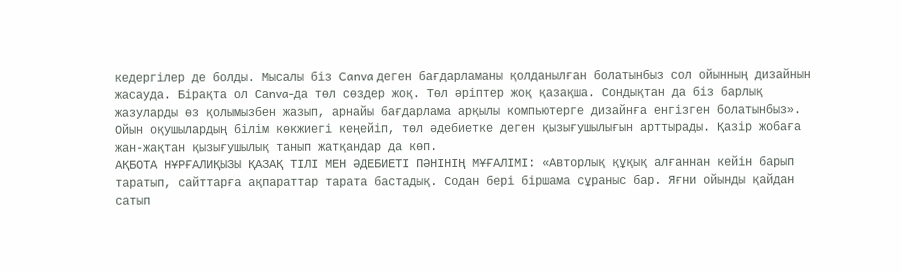кедергілер де болды. Мысалы біз Canva деген бағдарламаны қолданылған болатынбыз сол ойынның дизайнын жасауда. Бірақта ол Саnva-да төл сөздер жоқ. Төл әріптер жоқ қазақша. Сондықтан да біз барлық жазуларды өз қолымызбен жазып, арнайы бағдарлама арқылы компьютерге дизайнға енгізген болатынбыз».
Ойын оқушылардың білім көкжиегі кеңейіп, төл әдебиетке деген қызығушылығын арттырады. Қазір жобаға жан-жақтан қызығушылық танып жатқандар да көп.
АҚБОТА НҰРҒАЛИҚЫЗЫ ҚАЗАҚ ТІЛІ МЕН ӘДЕБИЕТІ ПӘНІНІҢ МҰҒАЛІМІ: «Авторлық құқық алғаннан кейін барып таратып, сайттарға ақпараттар тарата бастадық. Содан бері біршама сұраныс бар. Яғни ойынды қайдан сатып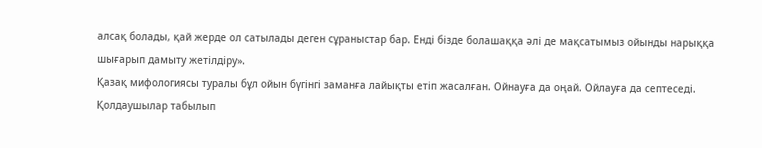алсақ болады, қай жерде ол сатылады деген сұраныстар бар. Енді бізде болашаққа әлі де мақсатымыз ойынды нарыққа шығарып дамыту жетілдіру».
Қазақ мифологиясы туралы бұл ойын бүгінгі заманға лайықты етіп жасалған. Ойнауға да оңай. Ойлауға да септеседі. Қолдаушылар табылып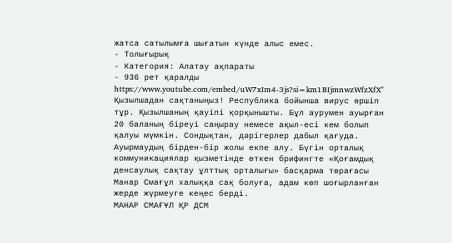жатса сатылымға шығатын күнде алыс емес.
- Толығырық
- Категория: Алатау ақпараты
- 936 рет қаралды
https://www.youtube.com/embed/uW7xIm4-3js?si=km1BIjmnwzWfzXfX"
Қызылшадан сақтаныңыз! Республика бойынша вирус өршіп тұр. Қызылшаның қауіпі қорқынышты. Бұл аурумен ауырған 20 баланың біреуі саңырау немесе ақыл-есі кем болып қалуы мүмкін. Сондықтан, дәрігерлер дабыл қағуда. Ауырмаудың бірден-бір жолы екпе алу. Бүгін орталық коммуникациялар қызметінде өткен брифингте «Қоғамдық денсаулық сақтау ұлттық орталығы» басқарма төрағасы Манар Смағұл халыққа сақ болуға, адам көп шоғырланған жерде жүрмеуге кеңес берді.
МАНАР СМАҒҰЛ ҚР ДСМ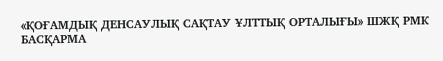«ҚОҒАМДЫҚ ДЕНСАУЛЫҚ САҚТАУ ҰЛТТЫҚ ОРТАЛЫҒЫ» ШЖҚ РМК БАСҚАРМА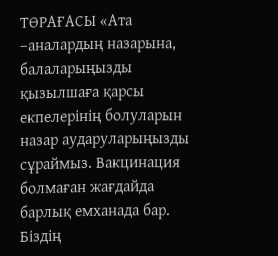ТӨРАҒАСЫ «Ата –аналардың назарына, балаларыңызды қызылшаға қарсы екпелерінің болуларын назар аударуларыңызды сұраймыз. Вакцинация болмаған жағдайда барлық емханада бар. Біздің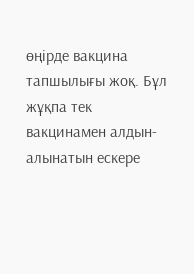өңірде вакцина тапшылығы жоқ. Бұл жұқпа тек вакцинамен алдын-алынатын ескере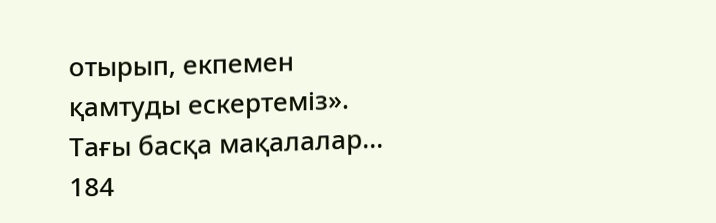отырып, екпемен қамтуды ескертеміз».
Тағы басқа мақалалар...
184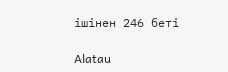ішінен 246 беті

Alatau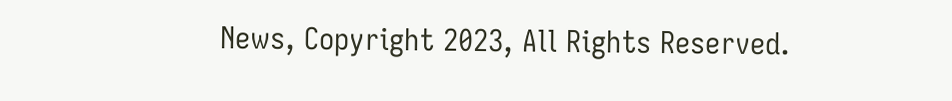News, Copyright 2023, All Rights Reserved.